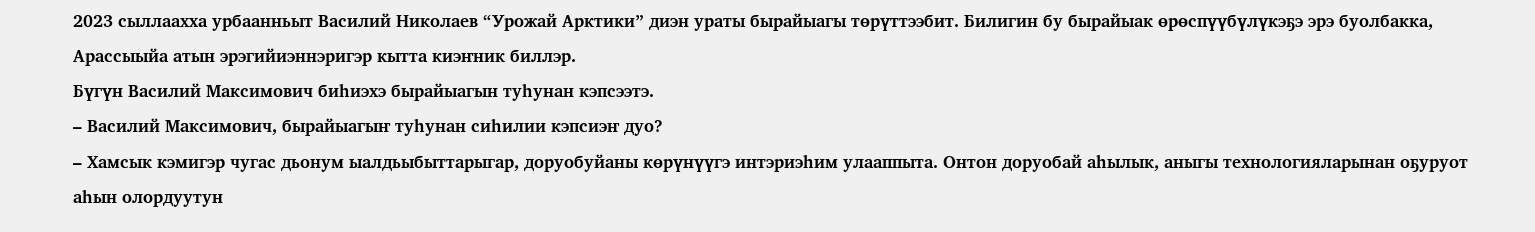2023 сыллаахха урбаанньыт Василий Николаев “Урожай Арктики” диэн ураты бырайыагы төрүттээбит. Билигин бу бырайыак өрөспүүбүлүкэҕэ эрэ буолбакка, Арассыыйа атын эрэгийиэннэригэр кытта киэҥник биллэр.
Бүгүн Василий Максимович биһиэхэ бырайыагын туһунан кэпсээтэ.
– Василий Максимович, бырайыагыҥ туһунан сиһилии кэпсиэҥ дуо?
– Хамсык кэмигэр чугас дьонум ыалдьыбыттарыгар, доруобуйаны көрүнүүгэ интэриэһим улааппыта. Онтон доруобай аһылык, аныгы технологияларынан оҕуруот аһын олордуутун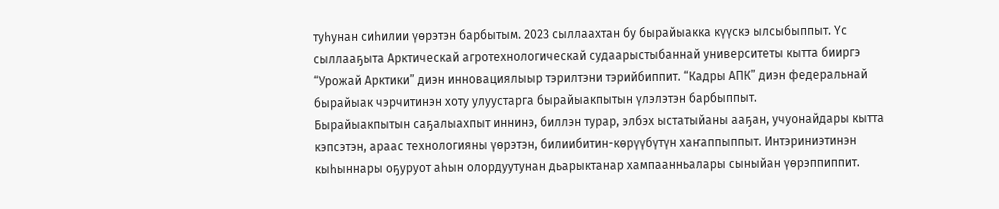туһунан сиһилии үөрэтэн барбытым. 2023 сыллаахтан бу бырайыакка күүскэ ылсыбыппыт. Үс сыллааҕыта Арктическай агротехнологическай судаарыстыбаннай университеты кытта бииргэ “Урожай Арктики” диэн инновациялыыр тэрилтэни тэрийбиппит. “Кадры АПК” диэн федеральнай бырайыак чэрчитинэн хоту улуустарга бырайыакпытын үлэлэтэн барбыппыт.
Бырайыакпытын саҕалыахпыт иннинэ, биллэн турар, элбэх ыстатыйаны ааҕан, учуонайдары кытта кэпсэтэн, араас технологияны үөрэтэн, билиибитин-көрүүбүтүн хаҥаппыппыт. Интэриниэтинэн кыһыннары оҕуруот аһын олордуутунан дьарыктанар хампаанньалары сыныйан үөрэппиппит.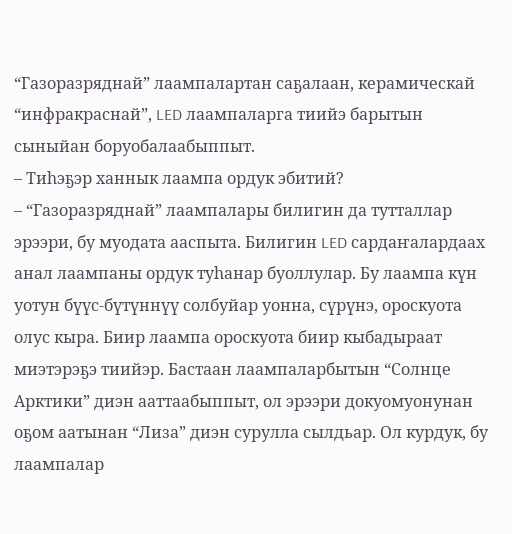“Газоразряднай” лаампалартан саҕалаан, керамическай “инфракраснай”, LED лаампаларга тиийэ барытын сыныйан боруобалаабыппыт.
– Тиһэҕэр ханнык лаампа ордук эбитий?
– “Газоразряднай” лаампалары билигин да тутталлар эрээри, бу муодата ааспыта. Билигин LED сардаҥалардаах анал лаампаны ордук туһанар буоллулар. Бу лаампа күн уотун бүүс-бүтүннүү солбуйар уонна, сүрүнэ, ороскуота олус кыра. Биир лаампа ороскуота биир кыбадыраат миэтэрэҕэ тиийэр. Бастаан лаампаларбытын “Солнце Арктики” диэн ааттаабыппыт, ол эрээри докуомуонунан оҕом аатынан “Лиза” диэн сурулла сылдьар. Ол курдук, бу лаампалар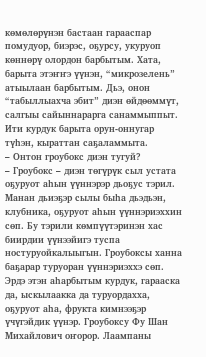көмөлөрүнэн бастаан гарааспар помудуор, биэрэс, оҕурсу, укуруоп көннөрү олордон барбытым. Хата, барыта этэҥҥэ үүнэн, “микрозелень” атыылаан барбытым. Дьэ, онон “табыллыахча эбит” диэн өйдөөммүт, салгыы сайыннарарга санаммыппыт. Ити курдук барыта орун-оннугар түһэн, кыраттан саҕаламмыта.
– Онтон гроубокс диэн тугуй?
– Гроубокс – диэн төгүрүк сыл устата оҕуруот аһын үүннэрэр дьоҕус тэрил. Манан дьиэҕэр сылы быһа дьэдьэн, клубника, оҕуруот аһын үүннэриэххин сөп. Бу тэрили көмпүүтэринэн хас биирдии үүнээйигэ туспа ностуруойкалыыгын. Гроубоксы ханна баҕарар туруоран үүннэриэххэ сөп. Эрдэ этэн аһарбытым курдук, гарааска да, ыскылаакка да туруордахха, оҕуруот аһа, фрукта кимнээҕэр үчүгэйдик үүнэр. Гроубоксу Фу Шан Михайлович оҥорор. Лаампаны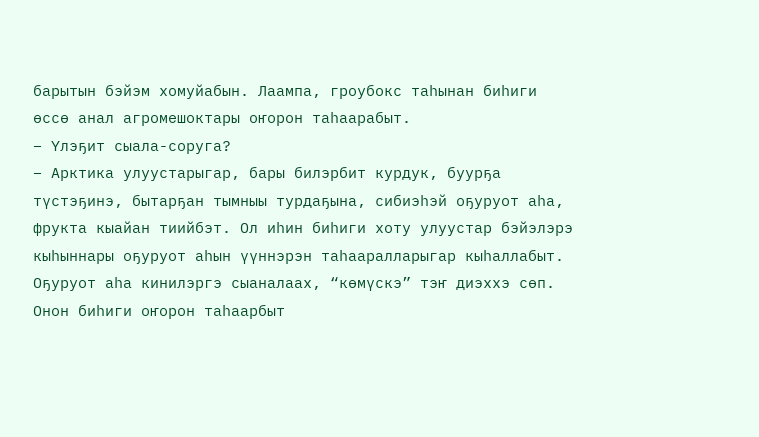барытын бэйэм хомуйабын. Лаампа, гроубокс таһынан биһиги өссө анал агромешоктары оҥорон таһаарабыт.
– Үлэҕит сыала-соруга?
– Арктика улуустарыгар, бары билэрбит курдук, буурҕа түстэҕинэ, бытарҕан тымныы турдаҕына, сибиэһэй оҕуруот аһа, фрукта кыайан тиийбэт. Ол иһин биһиги хоту улуустар бэйэлэрэ кыһыннары оҕуруот аһын үүннэрэн таһааралларыгар кыһаллабыт. Оҕуруот аһа кинилэргэ сыаналаах, “көмүскэ” тэҥ диэххэ сөп. Онон биһиги оҥорон таһаарбыт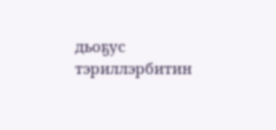дьоҕус тэриллэрбитин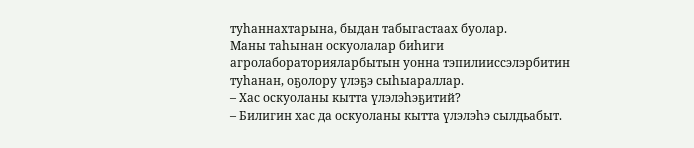туһаннахтарына, быдан табыгастаах буолар.
Маны таһынан оскуолалар биһиги агролабораторияларбытын уонна тэпилииссэлэрбитин туһанан, оҕолору үлэҕэ сыһыараллар.
– Хас оскуоланы кытта үлэлэһэҕитий?
– Билигин хас да оскуоланы кытта үлэлэһэ сылдьабыт.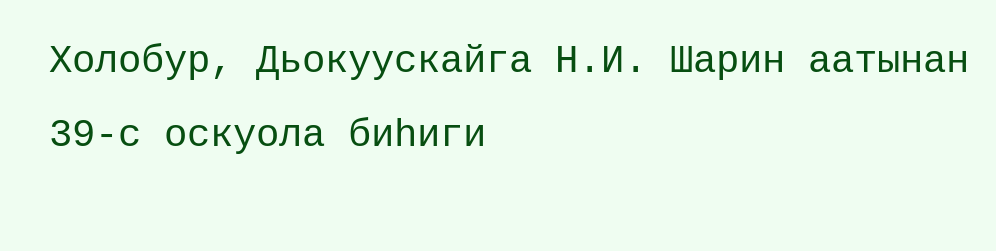Холобур, Дьокуускайга Н.И. Шарин аатынан 39-с оскуола биһиги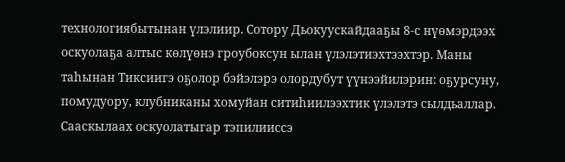технологиябытынан үлэлиир. Сотору Дьокуускайдааҕы 8-с нүөмэрдээх оскуолаҕа алтыс көлүөнэ гроубоксун ылан үлэлэтиэхтээхтэр. Маны таһынан Тиксиигэ оҕолор бэйэлэрэ олордубут үүнээйилэрин: оҕурсуну, помудуору, клубниканы хомуйан ситиһиилээхтик үлэлэтэ сылдьаллар. Сааскылаах оскуолатыгар тэпилииссэ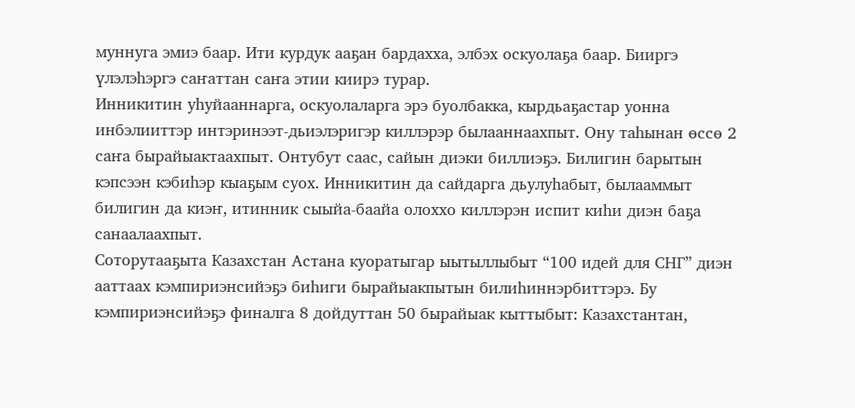муннуга эмиэ баар. Ити курдук ааҕан бардахха, элбэх оскуолаҕа баар. Бииргэ үлэлэһэргэ саҥаттан саҥа этии киирэ турар.
Инникитин уһуйааннарга, оскуолаларга эрэ буолбакка, кырдьаҕастар уонна инбэлииттэр интэринээт-дьиэлэригэр киллэрэр былааннаахпыт. Ону таһынан өссө 2 саҥа бырайыактаахпыт. Онтубут саас, сайын диэки биллиэҕэ. Билигин барытын кэпсээн кэбиһэр кыаҕым суох. Инникитин да сайдарга дьулуһабыт, былааммыт билигин да киэҥ, итинник сыыйа-баайа олоххо киллэрэн испит киһи диэн баҕа санаалаахпыт.
Соторутааҕыта Казахстан Астана куоратыгар ыытыллыбыт “100 идей для СНГ” диэн ааттаах кэмпириэнсийэҕэ биһиги бырайыакпытын билиһиннэрбиттэрэ. Бу кэмпириэнсийэҕэ финалга 8 дойдуттан 50 бырайыак кыттыбыт: Казахстантан,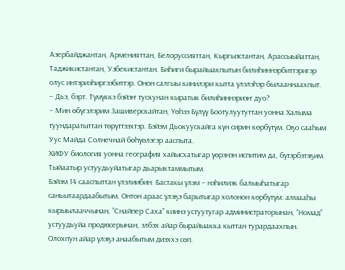Азербайджантан, Арменияттан, Белоруссияттан, Кыргызстантан, Арассыыйаттан, Таджикистантан, Узбекистантан. Биһиги бырайыакпытын билиһиннэрбиттэригэр олус интэриэһиргээбиттэр. Онон салгыы кинилэри кытта үлэлэһэр былааннаахпыт.
– Дьэ, бэрт. Түмүккэ бэйэҥ тускунан кыратык билиһиннэриэҥ дуо?
– Мин өбүгэлэрим Зашиверскайтан, Үөһээ Бүлүү Боотулуутуттан уонна Халыма туундаратыттан төрүттээхтэр. Бэйэм Дьокуускайга күн сирин көрбүтүм. Оҕо сааһым Уус Майда Солнечнай бөһүөлэгэр ааспыта.
ХИФУ биология уонна география хайысхатыгар үөрэнэн испитим да, бүтэрбэтэҕим. Тыйаатыр устуудьуйатыгар дьарыктаммытым.
Бэйэм 14 сааспыттан үлэлиибин. Бастакы үлэм – нэһилиэк балыыһатыгар саньытаардаабытым. Онтон араас үлэҕэ барытыгар холонон көрбүтүм: алмааһы кырыылааччынан, “Снайпер Саха” киинэ устуутугар администраторынан, “Номад” устуудьуйа продюсерынан, элбэх айар бырайыакка кыттан турардаахпын.
Олохпун айар үлэҕэ анаабытым диэххэ сөп.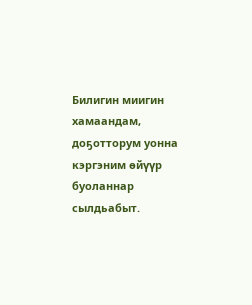Билигин миигин хамаандам, доҕотторум уонна кэргэним өйүүр буоланнар сылдьабыт.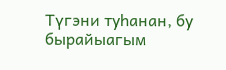Түгэни туһанан, бу бырайыагым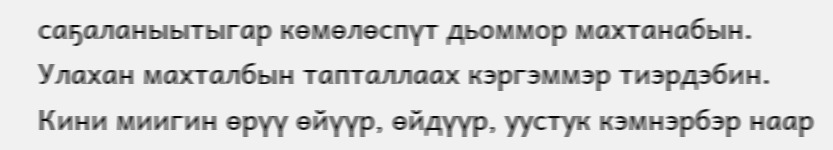саҕаланыытыгар көмөлөспүт дьоммор махтанабын. Улахан махталбын тапталлаах кэргэммэр тиэрдэбин. Кини миигин өрүү өйүүр, өйдүүр, уустук кэмнэрбэр наар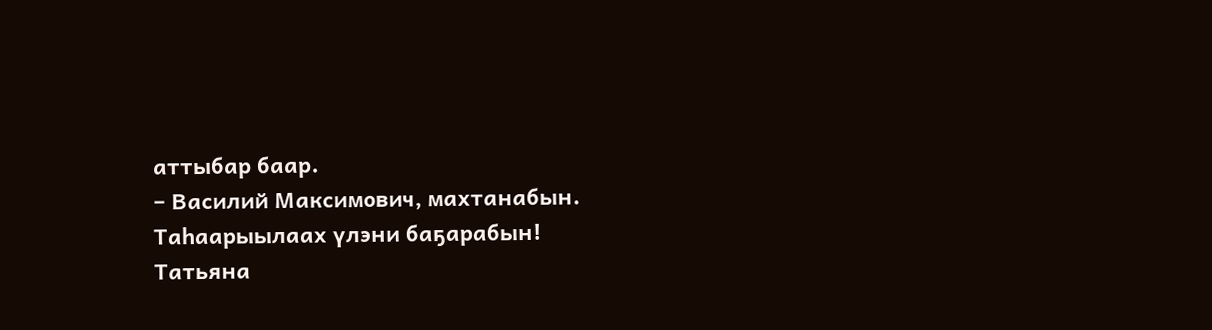аттыбар баар.
– Василий Максимович, махтанабын. Таһаарыылаах үлэни баҕарабын!
Татьяна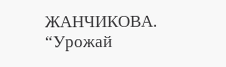ЖАНЧИКОВА.
“Урожай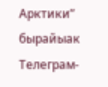Арктики” бырайыак Телеграм-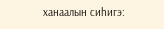ханаалын сиһигэ: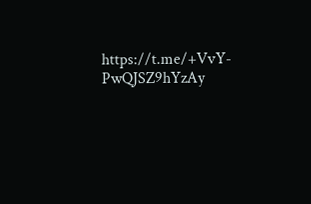https://t.me/+VvY-PwQJSZ9hYzAy